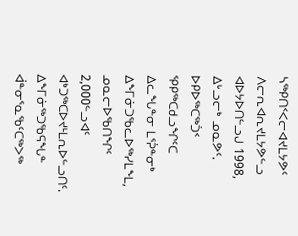ᓴᖅᑭᑎᑉᐸᓕᐊᔪᒪᔭᕗᑦ ᐱᓕᕆᐊᕆᔪᒪᔭᕗᓪᓗ
ᐊᐅᔭᐅᑎᓪᓗᒍ 1998, ᐃᒡᓗᓕᒃ ᓄᓇᕗᑦ.
ᐅᑭᐅᖅᑕᖅᑑᑉ ᕿᑭᖅᑕᑯᓗᖏᑦᑕ ᐃᓚᖓᓐᓂ ᒪᕐᕉᓐᓂᒃ ᐃᖕᒥᓃᑐᖃᓚᐅᖅᓯᒪᖕᒪ, ᓄᓇᓕᐅᖃᑎᖏᑦ 2,000ᓪᓗᐊᑦ ᐊᒃᑐᖅᑕᐅᔪᒻᒪᕆᐅᓪᓗᑎᑦ. ᐃᖕᒥᓃᖅᑐᖃᕋᖓᓐ ᐋᓐᓂᕐᓇᖃᑦᑕᖅᐳᖅ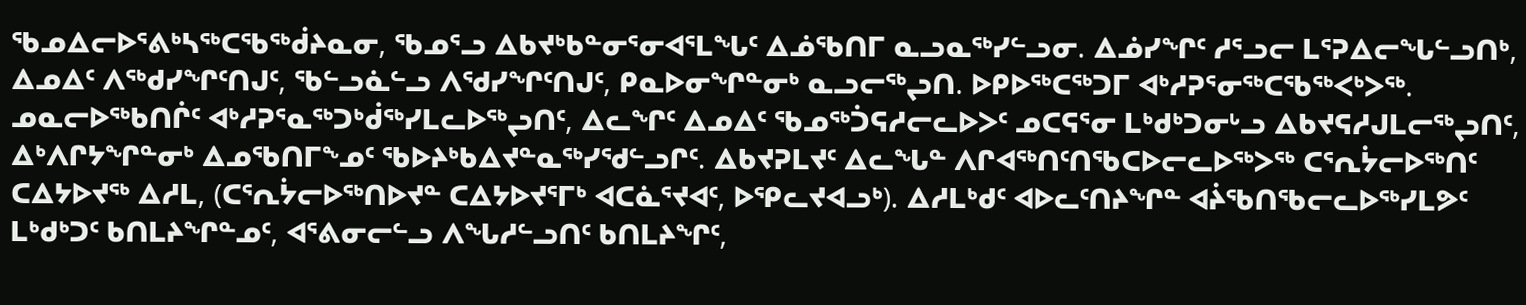ᖃᓄᐃᓕᐅᕐᕕᒃᓴᖅᑕᖃᖅᑰᔨᓇᓂ, ᖃᓄᕐᓗ ᐃᑲᔪᒃᑲᓐᓂᕐᓂᐊᕐᒪᖓᑦ ᐃᓅᖃᑎᒥ ᓇᓗᓇᖅᓯᓪᓗᓂ. ᐃᓅᓯᖏᑦ ᓱᕐᓗᓕ ᒪᕐᕈᐃᓕᖓᓪᓗᑎᒃ, ᐃᓄᐃᑦ ᐱᖅᑯᓯᖏᑦᑎᒍᑦ, ᖃᓪᓗᓈᓪᓗ ᐱᖁᓯᖏᑦᑎᒍᑦ, ᑭᓇᐅᓂᖏᓐᓂᒃ ᓇᓗᓕᖅᖢᑎ. ᐅᑭᐅᖅᑕᖅᑐᒥ ᐊᒃᓱᕈᕐᓂᖅᑕᖃᖅᐸᒃᐳᖅ.
ᓄᓇᓕᐅᖅᑲᑎᒌᑦ ᐊᒃᓱᕈᕐᓇᖅᑐᒃᑰᖅᓯᒪᓚᐅᖅᖢᑎᑦ, ᐃᓚᖏᑦ ᐃᓄᐃᑦ ᖃᓄᖅᑑᕋᓱᓕᓚᐅᐳᑦ ᓄᑕᕋᕐᓂ ᒪᒃᑯᒃᑐᓂᒡᓗ ᐃᑲᔪᕋᓱᒍᒪᓕᖅᖢᑎᑦ, ᐃᒃᐱᒋᔭᖏᓐᓂᒃ ᐃᓄᖃᑎᒥᖕᓄᑦ ᖃᐅᔨᒃᑲᐃᔪᓐᓇᖅᓯᖁᓪᓗᒋᑦ. ᐃᑲᔪᕈᒪᔪᑦ ᐃᓚᖓᓐ ᐱᒋᐊᖅᑎᑦᑎᖃᑕᐅᓕᓚᐅᖅᐳᖅ ᑕᕐᕆᔮᓕᐅᖅᑎᑦ ᑕᐃᔭᐅᔪᖅ ᐃᓱᒪ, (ᑕᕐᕆᔮᓕᐅᖅᑎᐅᔪᓐ ᑕᐃᔭᐅᔪᕐᒥᒃ ᐊᑕᓈᕐᔪᐊᑦ, ᐅᕿᓚᔪᐊᓗᒃ). ᐃᓱᒪᒃᑯᑦ ᐊᐅᓚᑦᑎᔨᖏᓐ ᐊᔩᖃᑎᖃᓕᓚᐅᖅᓯᒪᕗᑦ ᒪᒃᑯᒃᑐᑦ ᑲᑎᒪᔨᖏᓐᓄᑦ, ᐊᕐᕕᓂᓕᓪᓗ ᐱᖓᓱᓪᓗᑎᑦ ᑲᑎᒪᔨᖏᑦ,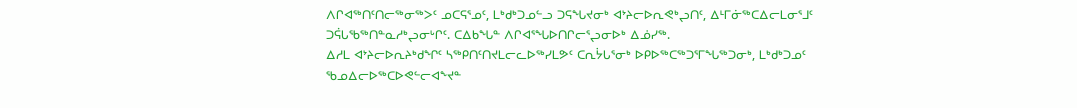ᐱᒋᐊᖅᑎᑦᑎᓕᖅᓂᖅᐳᑦ ᓄᑕᕋᕐᓄᑦ, ᒪᒃᑯᒃᑐᓄᓪᓗ ᑐᕋᖓᔪᓂᒃ ᐊᔾᔨᓕᐅᕆᕙᒃᖢᑎᑦ, ᐃᒻᒥᓃᖅᑕᐃᓕᒪᓂᕐᒧᑦ ᑐᕌᒐᖃᖅᑎᓐᓇᓱᒃᖢᓂᒡᒋᑦ. ᑕᐃᑲᖓᓐ ᐱᒋᐊᕐᖓᐅᑎᒋᓕᕐᖢᓂᐅᒃ ᐃᓅᓯᖅ.
ᐃᓱᒪ ᐊᔾᔨᓕᐅᕆᔨᒃᑯᖏᑦ ᓴᖅᑭᑎᑦᑎᔪᒪᓕᓚᐅᖅᓯᒪᕗᑦ ᑕᕆᔮᒐᕐᓂᒃ ᐅᑭᐅᖅᑕᖅᑐᕐᒥᖓᖅᑐᓂᒃ, ᒪᒃᑯᒃᑐᓄᑦ ᖃᓄᐃᓕᐅᖅᑕᐅᕙᓪᓕᐊᖕᔪᓐ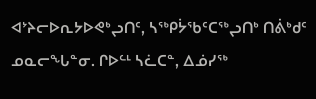ᐊᔾᔨᓕᐅᕆᔭᐅᕙᒃᖢᑎᑦ, ᓴᖅᑭᔮᖃᑦᑕᖅᖢᑎᒃ ᑎᕖᒃᑯᑦ ᓄᓇᓕᖓᓐᓂ. ᒋᐅᓪᒻ ᓴᓛᑕᓐ, ᐃᓅᓯᖅ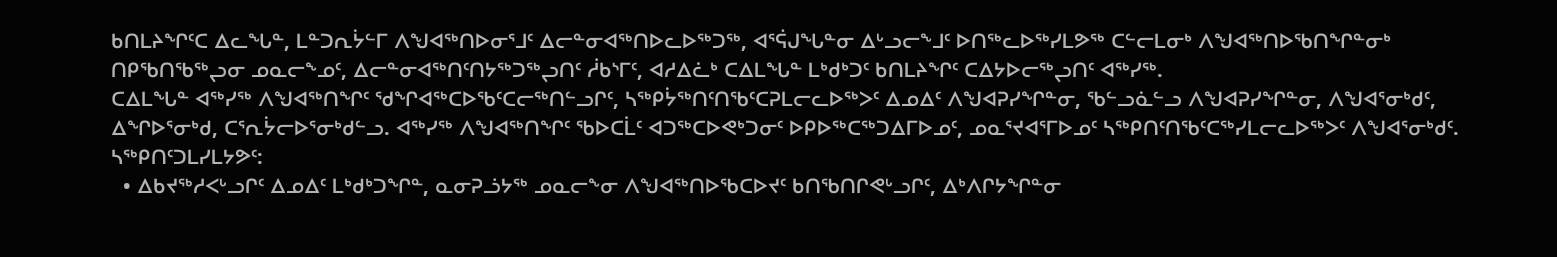ᑲᑎᒪᔨᖏᑦᑕ ᐃᓚᖓᓐ, ᒪᓐᑐᕆᔮᓪᒥ ᐱᖑᐊᖅᑎᐅᓂᕐᒧᑦ ᐃᓕᓐᓂᐊᖅᑎᐅᓚᐅᖅᑐᖅ, ᐊᕐᕌᒍᖓᓐᓂ ᐃᒡᓗᓕᖕᒧᑦ ᐅᑎᖅᓚᐅᖅᓯᒪᕗᖅ ᑕᓪᓕᒪᓂᒃ ᐱᖑᐊᖅᑎᐅᖃᑎᖏᓐᓂᒃ ᑎᑭᖃᑎᖃᖅᖢᓂ ᓄᓇᓕᖕᓄᑦ, ᐃᓕᓐᓂᐊᖅᑎᑦᑎᔭᖅᑐᖅᖢᑎᑦ ᓲᑲᔅᒥᑦ, ᐊᓱᐃᓛᒃ ᑕᐃᒪᖓᓐ ᒪᒃᑯᒃᑐᑦ ᑲᑎᒪᔨᖏᑦ ᑕᐃᔭᐅᓕᖅᖢᑎᑦ ᐊᖅᓯᖅ.
ᑕᐃᒪᖓᓐ ᐊᖅᓯᖅ ᐱᖑᐊᖅᑎᖏᑦ ᖁᖏᐊᖅᑕᐅᖃᑦᑕᓕᖅᑎᓪᓗᒋᑦ, ᓴᖅᑭᔮᖅᑎᑦᑎᖃᑦᑕᕈᒪᓕᓚᐅᖅᐳᑦ ᐃᓄᐃᑦ ᐱᖑᐊᕈᓯᖏᓐᓂ, ᖃᓪᓗᓈᓪᓗ ᐱᖑᐊᕈᓯᖏᓐᓂ, ᐱᖑᐊᕐᓂᒃᑯᑦ, ᐃᖏᐅᕐᓂᒃᑯ, ᑕᕐᕆᔮᓕᐅᕐᓂᒃᑯᓪᓗ. ᐊᖅᓯᖅ ᐱᖑᐊᖅᑎᖏᑦ ᖃᐅᑕᒫᑦ ᐊᑐᖅᑕᐅᕙᒃᑐᓂᑦ ᐅᑭᐅᖅᑕᖅᑐᐃᒥᐅᓄᑦ, ᓄᓇᕐᔪᐊᕐᒥᐅᓄᑦ ᓴᖅᑭᑎᑦᑎᖃᑦᑕᖅᓯᒪᓕᓚᐅᖅᐳᑦ ᐱᖑᐊᕐᓂᒃᑯᑦ.
ᓴᖅᑭᑎᑦᑐᒪᓯᒪᔭᕗᑦ:
  • ᐃᑲᔪᖅᓱᐸᒡᓗᒋᑦ ᐃᓄᐃᑦ ᒪᒃᑯᒃᑐᖏᓐ, ᓇᓂᕈᓘᔭᖅ ᓄᓇᓕᖕᓂ ᐱᖑᐊᖅᑎᐅᖃᑕᐅᔪᑦ ᑲᑎᖃᑎᒋᕙᒡᓗᒋᑦ, ᐃᒃᐱᒋᔭᖏᓐᓂ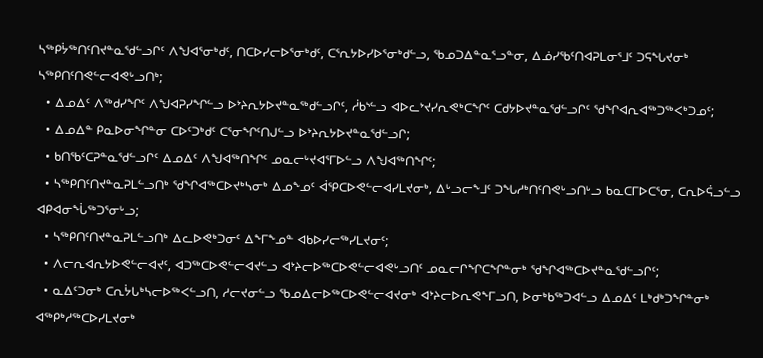ᓴᖅᑭᔮᖅᑎᑦᑎᔪᓐᓇᖁᓪᓗᒋᑦ ᐱᖑᐊᕐᓂᒃᑯᑦ, ᑎᑕᐅᓯᓕᐅᕐᓂᒃᑯᑦ, ᑕᕐᕆᔭᐅᓯᐅᕐᓂᒃᑯᓪᓗ, ᖃᓄᑐᐃᓐᓇᕐᓗᓐᓂ, ᐃᓅᓯᖃᑦᑎᐊᕈᒪᓂᕐᒧᑦ ᑐᕋᖓᔪᓂᒃ ᓴᖅᑭᑎᑦᑎᕙᓪᓕᐊᕙᒡᓗᑎᒃ;
  • ᐃᓄᐃᑦ ᐱᖅᑯᓯᖏᑦ ᐱᖑᐊᕈᓯᖏᓪᓗ ᐅᔾᔨᕆᔭᐅᔪᓐᓇᖅᑯᓪᓗᒋᑦ, ᓲᑲᔅᓪᓗ ᐊᐅᓚᔾᔪᓯᕆᕙᒃᑕᖏᑦ ᑕᑯᔭᐅᔪᓐᓇᖁᓪᓗᒋᑦ ᖁᖏᐊᕆᐊᖅᑐᖅᐸᒃᑐᓄᑦ;
  • ᐃᓄᐃᓐ ᑭᓇᐅᓂᖏᓐᓂ ᑕᐅᑦᑐᒃᑯᑦ ᑕᕐᓂᖏᑦᑎᒍᓪᓗ ᐅᔾᔨᕆᔭᐅᔪᓐᓇᖁᓪᓗᒋ;
  • ᑲᑎᖃᑦᑕᕈᓐᓇᖁᓪᓗᒋᑦ ᐃᓄᐃᑦ ᐱᖑᐊᖅᑎᖏᑦ ᓄᓇᓕᒡᔪᐊᕐᒥᐅᓪᓗ ᐱᖑᐊᖅᑎᖏᑦ;
  • ᓴᖅᑭᑎᑦᑎᔪᓐᓇᕈᒪᓪᓗᑎᒃ ᖁᖏᐊᖅᑕᐅᔪᒃᓴᓂᒃ ᐃᓄᖕᓄᑦ ᐋᕿᑕᐅᕙᓪᓕᐊᓯᒪᔪᓂᒃ, ᐃᒡᓗᓕᖕᒧᑦ ᑐᖓᓱᒃᑎᑦᑎᕙᒡᓗᑎᒡᓗ ᑲᓇᑕᒥᐅᑕᕐᓂ, ᑕᕆᐅᕌᓗᓪᓗ ᐊᑭᐊᓂᖕᒑᖅᑐᕐᓂᒡᓗ;
  • ᓴᖅᑭᑎᑦᑎᔪᓐᓇᕈᒪᓪᓗᑎᒃ ᐃᓚᐅᕙᒃᑐᓂᑦ ᐃᖕᒥᖕᓄᓐ ᐊᑲᐅᓯᓕᖅᓯᒪᔪᓂᑦ;
  • ᐱᓕᕆᐊᕆᔭᐅᕙᓪᓕᐊᔪᑦ, ᐊᑐᖅᑕᐅᕙᓪᓕᐊᔪᓪᓗ ᐊᔾᔨᓕᐅᖅᑕᐅᕙᓪᓕᐊᕙᒡᓗᑎᑦ ᓄᓇᓕᒋᖏᑕᖏᓐᓂᒃ ᖁᖏᐊᖅᑕᐅᔪᓐᓇᖁᓪᓗᒋᑦ;
  • ᓇᐃᑦᑐᓂᒃ ᑕᕆᔮᒐᒃᓴᓕᐅᖅᐸᓪᓗᑎ, ᓱᓕᔪᓂᓪᓗ ᖃᓄᐃᓕᐅᖅᑕᐅᕙᓪᓕᐊᔪᓂᒃ ᐊᔾᔨᓕᐅᕆᕙᖕᒥᓗᑎ, ᐅᓂᒃᑲᖅᑐᐊᓪᓗ ᐃᓄᐃᑦ ᒪᒃᑯᒃᑐᖏᓐᓂᒃ ᐊᖅᑭᒃᓱᖅᑕᐅᓯᒪᔪᓂᒃ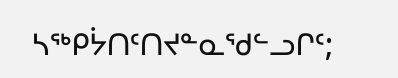ᓴᖅᑭᔮᑎᑦᑎᔪᓐᓇᖁᓪᓗᒋᑦ;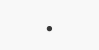•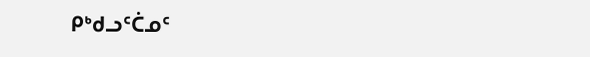ᑭᒃᑯᓗᑦᑖᓄᑦ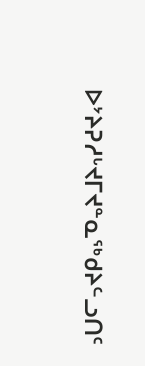ᐅᔾᔨᕈᓱᒡᔪᒥᔪᓐᓇᖅᑯᔨᓪᓗᑎᑦ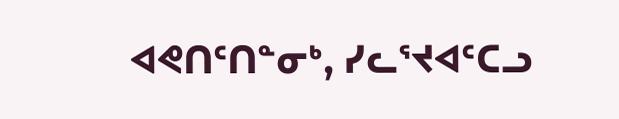ᐊᕙᑎᑦᑎᓐᓂᒃ, ᓯᓚᕐᔪᐊᑦᑕᓗ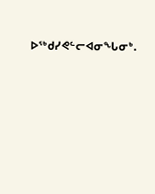ᐅᖅᑯᓯᕙᓪᓕᐊᓂᖓᓂᒃ.